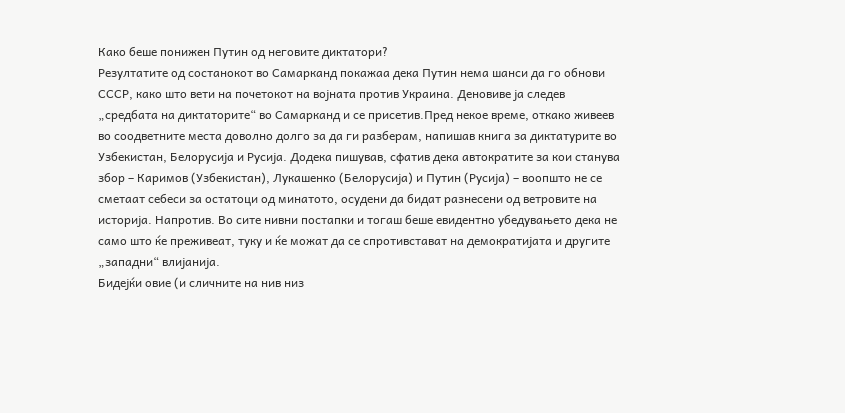Како беше понижен Путин од неговите диктатори?
Резултатите од состанокот во Самарканд покажаа дека Путин нема шанси да го обнови СССР, како што вети на почетокот на војната против Украина. Деновиве ја следев „средбата на диктаторите“ во Самарканд и се присетив.Пред некое време, откако живеев во соодветните места доволно долго за да ги разберам, напишав книга за диктатурите во Узбекистан, Белорусија и Русија. Додека пишував, сфатив дека автократите за кои станува збор – Каримов (Узбекистан), Лукашенко (Белорусија) и Путин (Русија) – воопшто не се сметаат себеси за остатоци од минатото, осудени да бидат разнесени од ветровите на историја. Напротив. Во сите нивни постапки и тогаш беше евидентно убедувањето дека не само што ќе преживеат, туку и ќе можат да се спротивстават на демократијата и другите „западни“ влијанија.
Бидејќи овие (и сличните на нив низ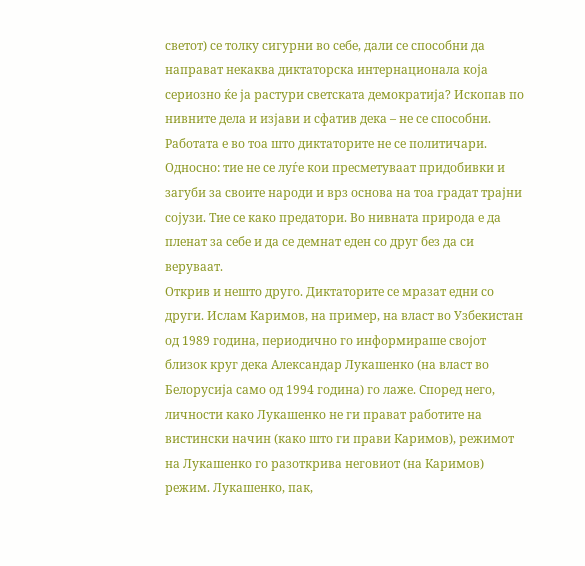светот) се толку сигурни во себе, дали се способни да направат некаква диктаторска интернационала која сериозно ќе ја растури светската демократија? Ископав по нивните дела и изјави и сфатив дека – не се способни.
Работата е во тоа што диктаторите не се политичари. Односно: тие не се луѓе кои пресметуваат придобивки и загуби за своите народи и врз основа на тоа градат трајни сојузи. Тие се како предатори. Во нивната природа е да пленат за себе и да се демнат еден со друг без да си веруваат.
Открив и нешто друго. Диктаторите се мразат едни со други. Ислам Каримов, на пример, на власт во Узбекистан од 1989 година, периодично го информираше својот близок круг дека Александар Лукашенко (на власт во Белорусија само од 1994 година) го лаже. Според него, личности како Лукашенко не ги прават работите на вистински начин (како што ги прави Каримов), режимот на Лукашенко го разоткрива неговиот (на Каримов) режим. Лукашенко, пак,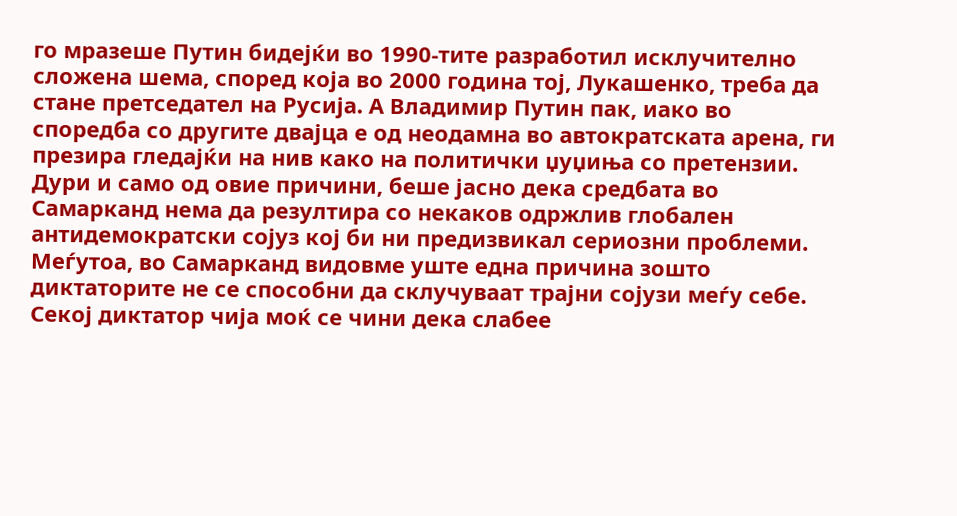го мразеше Путин бидејќи во 1990-тите разработил исклучително сложена шема, според која во 2000 година тој, Лукашенко, треба да стане претседател на Русија. А Владимир Путин пак, иако во споредба со другите двајца е од неодамна во автократската арена, ги презира гледајќи на нив како на политички џуџиња со претензии.
Дури и само од овие причини, беше јасно дека средбата во Самарканд нема да резултира со некаков одржлив глобален антидемократски сојуз кој би ни предизвикал сериозни проблеми. Меѓутоа, во Самарканд видовме уште една причина зошто диктаторите не се способни да склучуваат трајни сојузи меѓу себе.
Секој диктатор чија моќ се чини дека слабее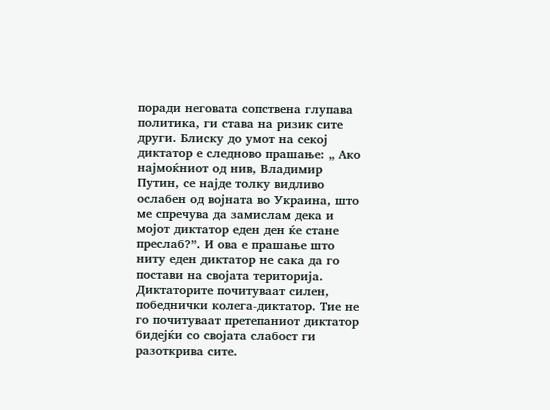поради неговата сопствена глупава политика, ги става на ризик сите други. Блиску до умот на секој диктатор е следново прашање: „ Ако најмоќниот од нив, Владимир Путин, се најде толку видливо ослабен од војната во Украина, што ме спречува да замислам дека и мојот диктатор еден ден ќе стане преслаб?”. И ова е прашање што ниту еден диктатор не сака да го постави на својата територија.
Диктаторите почитуваат силен, победнички колега-диктатор. Тие не го почитуваат претепаниот диктатор бидејќи со својата слабост ги разоткрива сите.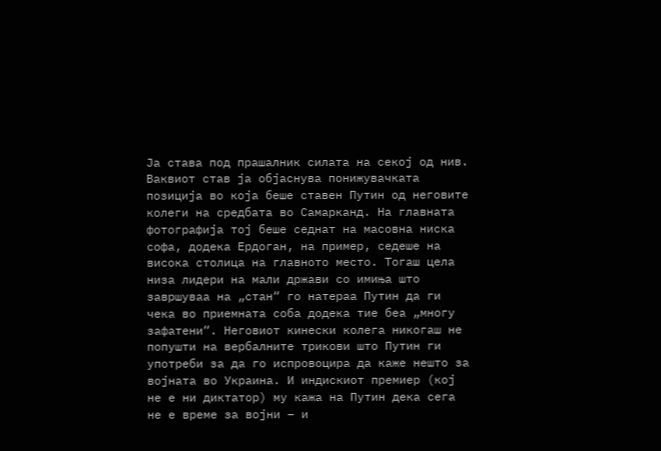Ја става под прашалник силата на секој од нив.
Ваквиот став ја објаснува понижувачката позиција во која беше ставен Путин од неговите колеги на средбата во Самарканд. На главната фотографија тој беше седнат на масовна ниска софа, додека Ердоган, на пример, седеше на висока столица на главното место. Тогаш цела низа лидери на мали држави со имиња што завршуваа на „стан“ го натераа Путин да ги чека во приемната соба додека тие беа „многу зафатени“. Неговиот кинески колега никогаш не попушти на вербалните трикови што Путин ги употреби за да го испровоцира да каже нешто за војната во Украина. И индискиот премиер (кој не е ни диктатор) му кажа на Путин дека сега не е време за војни – и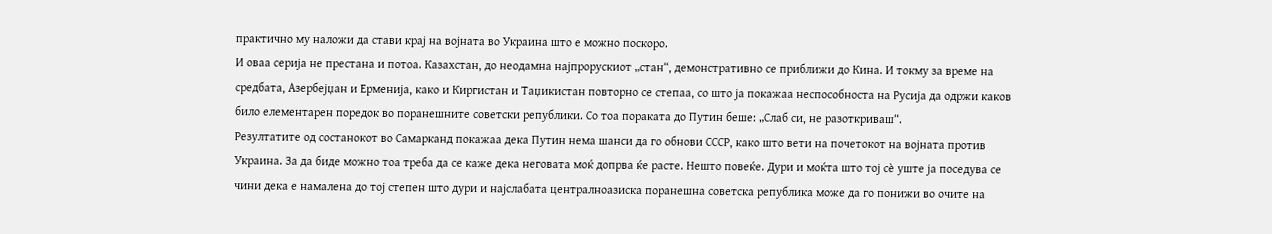практично му наложи да стави крај на војната во Украина што е можно поскоро.
И оваа серија не престана и потоа. Казахстан, до неодамна најпрорускиот „стан“, демонстративно се приближи до Кина. И токму за време на средбата, Азербејџан и Ерменија, како и Киргистан и Таџикистан повторно се степаа, со што ја покажаа неспособноста на Русија да одржи каков било елементарен поредок во поранешните советски републики. Со тоа пораката до Путин беше: „Слаб си, не разоткриваш“.
Резултатите од состанокот во Самарканд покажаа дека Путин нема шанси да го обнови СССР, како што вети на почетокот на војната против Украина. За да биде можно тоа треба да се каже дека неговата моќ допрва ќе расте. Нешто повеќе. Дури и моќта што тој сè уште ја поседува се чини дека е намалена до тој степен што дури и најслабата централноазиска поранешна советска република може да го понижи во очите на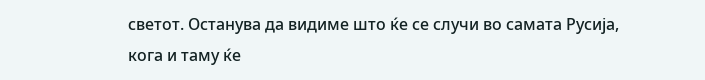светот. Останува да видиме што ќе се случи во самата Русија, кога и таму ќе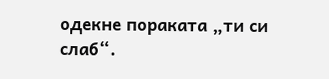одекне пораката „ти си слаб“.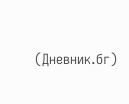(Дневник.бг)